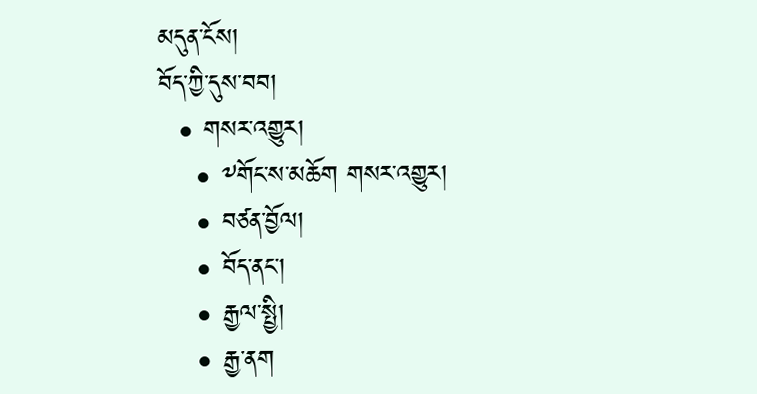མདུན་ངོས།
བོད་ཀྱི་དུས་བབ།
  • གསར་འགྱུར།
    • ༸གོང་ས་མཆོག གསར་འགྱུར།
    • བཙན་བྱོལ།
    • བོད་ནང་།
    • རྒྱལ་སྤྱི།
    • རྒྱ་ནག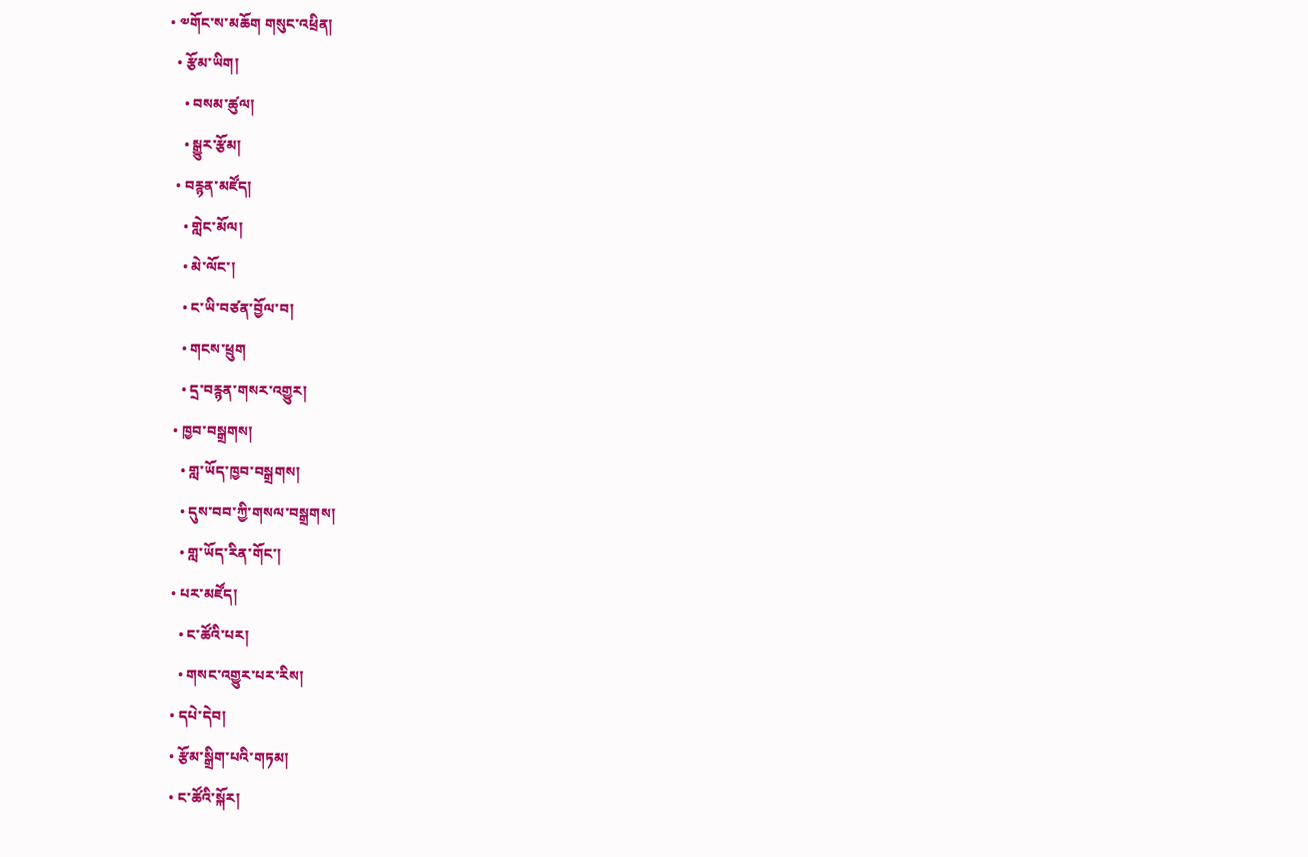• ༧གོང་ས་མཆོག གསུང་འཕྲིན།
  • རྩོམ་ཡིག།
    • བསམ་ཚུལ།
    • སྒྱུར་རྩོམ།
  • བརྙན་མཛོད།
    • གླེང་མོལ།
    • མེ་ལོང་།
    • ང་ཡི་བཙན་བྱོལ་བ།
    • གངས་ཕྲུག
    • དྲ་བརྙན་གསར་འགྱུར།
  • ཁྱབ་བསྒྲགས།
    • གླ་ཡོད་ཁྱབ་བསྒྲགས།
    • དུས་བབ་ཀྱི་གསལ་བསྒྲགས།
    • གླ་ཡོད་རིན་གོང་།
  • པར་མཛོད།
    • ང་ཚོའི་པར།
    • གསང་འགྱུར་པར་རིས།
  • དཔེ་དེབ།
  • རྩོམ་སྒྲིག་པའི་གཏམ།
  • ང་ཚོའི་སྐོར།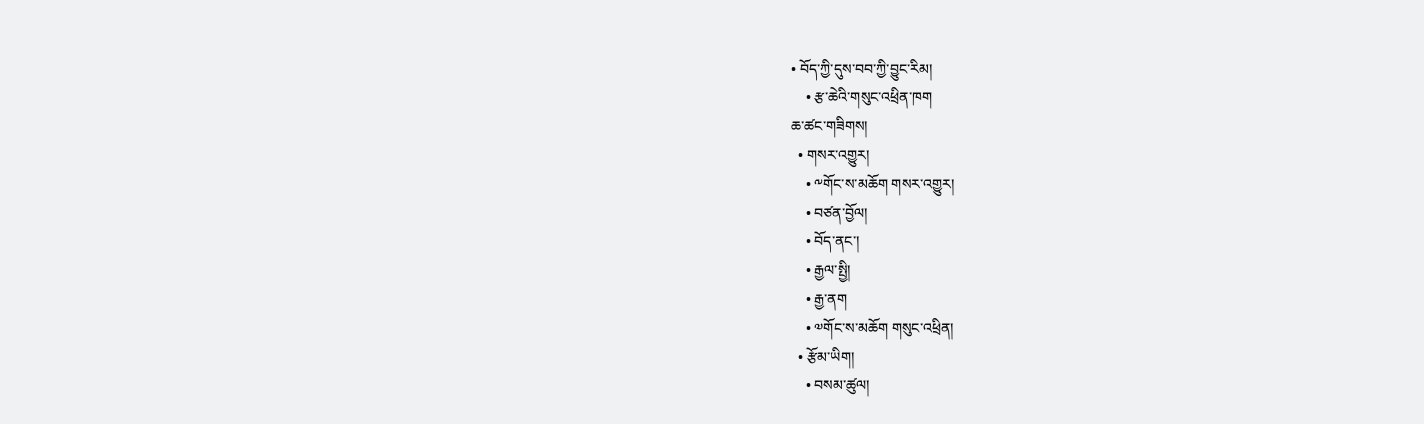• བོད་ཀྱི་དུས་བབ་ཀྱི་བྱུང་རིམ།
    • རྩ་ཆེའི་གསུང་འཕྲིན་ཁག
ཆ་ཚང་གཟིགས།
  • གསར་འགྱུར།
    • ༸གོང་ས་མཆོག གསར་འགྱུར།
    • བཙན་བྱོལ།
    • བོད་ནང་།
    • རྒྱལ་སྤྱི།
    • རྒྱ་ནག
    • ༧གོང་ས་མཆོག གསུང་འཕྲིན།
  • རྩོམ་ཡིག།
    • བསམ་ཚུལ།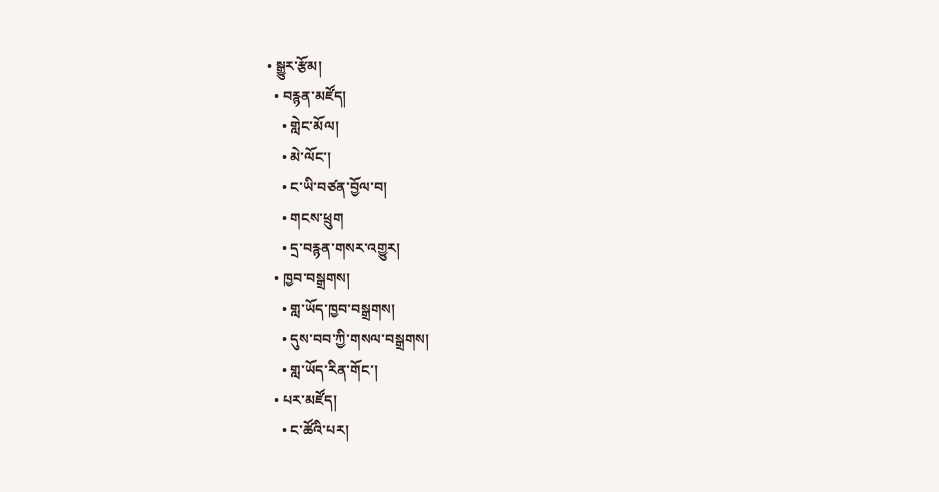• སྒྱུར་རྩོམ།
  • བརྙན་མཛོད།
    • གླེང་མོལ།
    • མེ་ལོང་།
    • ང་ཡི་བཙན་བྱོལ་བ།
    • གངས་ཕྲུག
    • དྲ་བརྙན་གསར་འགྱུར།
  • ཁྱབ་བསྒྲགས།
    • གླ་ཡོད་ཁྱབ་བསྒྲགས།
    • དུས་བབ་ཀྱི་གསལ་བསྒྲགས།
    • གླ་ཡོད་རིན་གོང་།
  • པར་མཛོད།
    • ང་ཚོའི་པར།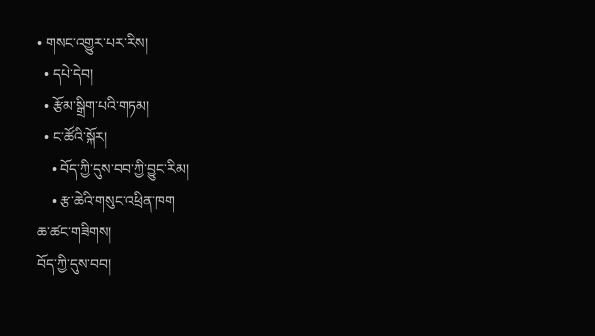• གསང་འགྱུར་པར་རིས།
  • དཔེ་དེབ།
  • རྩོམ་སྒྲིག་པའི་གཏམ།
  • ང་ཚོའི་སྐོར།
    • བོད་ཀྱི་དུས་བབ་ཀྱི་བྱུང་རིམ།
    • རྩ་ཆེའི་གསུང་འཕྲིན་ཁག
ཆ་ཚང་གཟིགས།
བོད་ཀྱི་དུས་བབ།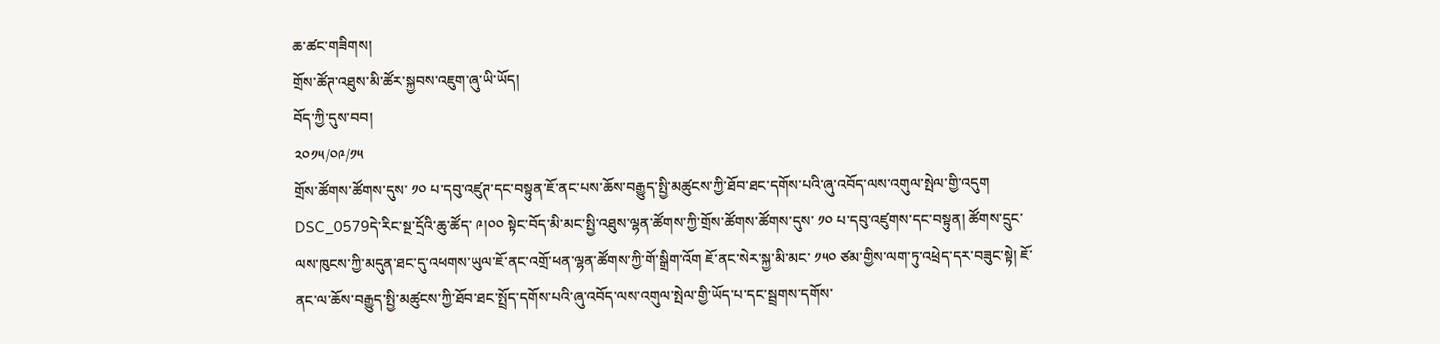ཆ་ཚང་གཟིགས།
གྲོས་ཚོཊ་འཐུས་མི་ཚོར་སྐྱབས་འཇུག་ཞུ་ཡི་ཡོད།
བོད་ཀྱི་དུས་བབ།
༢༠༡༥/༠༩/༡༥
གྲོས་ཚོགས་ཚོགས་དུས་ ༡༠ པ་དབུ་འཛུཊ་དང་བསྟུན་ཇོ་ནང་པས་ཆོས་བརྒྱུད་སྤྱི་མཚུངས་ཀྱི་ཐོབ་ཐང་དགོས་པའི་ཞུ་འབོད་ལས་འགུལ་སྤེལ་གྱི་འདུག
DSC_0579དེ་རིང་སྔ་དྲོའི་ཆུ་ཚོད་ ༩།༠༠ སྟེང་བོད་མི་མང་སྤྱི་འཐུས་ལྷན་ཚོགས་ཀྱི་གྲོས་ཚོགས་ཚོགས་དུས་ ༡༠ པ་དབུ་འཛུགས་དང་བསྟུན། ཚོགས་དྲུང་ལས་ཁུངས་ཀྱི་མདུན་ཐང་དུ་འཕགས་ཡུལ་ཇོ་ནང་འགྲོ་ཕན་ལྷན་ཚོགས་ཀྱི་གོ་སྒྲིག་འོག ཇོ་ནང་སེར་སྐྱ་མི་མང་ ༡༥༠ ཙམ་གྱིས་ལག་ཏུ་འཕྲེད་དར་བཟུང་སྟེ། ཇོ་ནང་ལ་ཆོས་བརྒྱུད་སྤྱི་མཚུངས་ཀྱི་ཐོབ་ཐང་སྤྲོད་དགོས་པའི་ཞུ་འབོད་ལས་འགུལ་སྤེལ་གྱི་ཡོད་པ་དང་སྦྲགས་དགོས་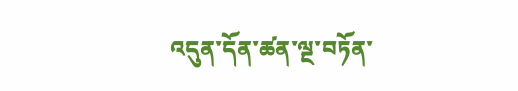འདུན་དོན་ཚན་ལྔ་བཏོན་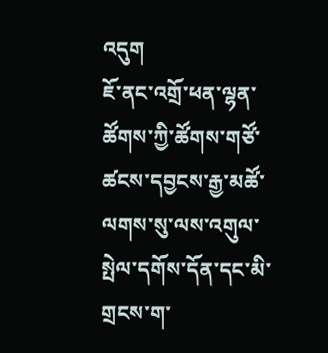འདུག
ཇོ་ནང་འགྲོ་ཕན་ལྷན་ཚོགས་ཀྱི་ཚོགས་གཙོ་ཚངས་དབྱངས་རྒྱ་མཚོ་ལགས་སུ་ལས་འགུལ་སྤེལ་དགོས་དོན་དང་མི་གྲངས་ག་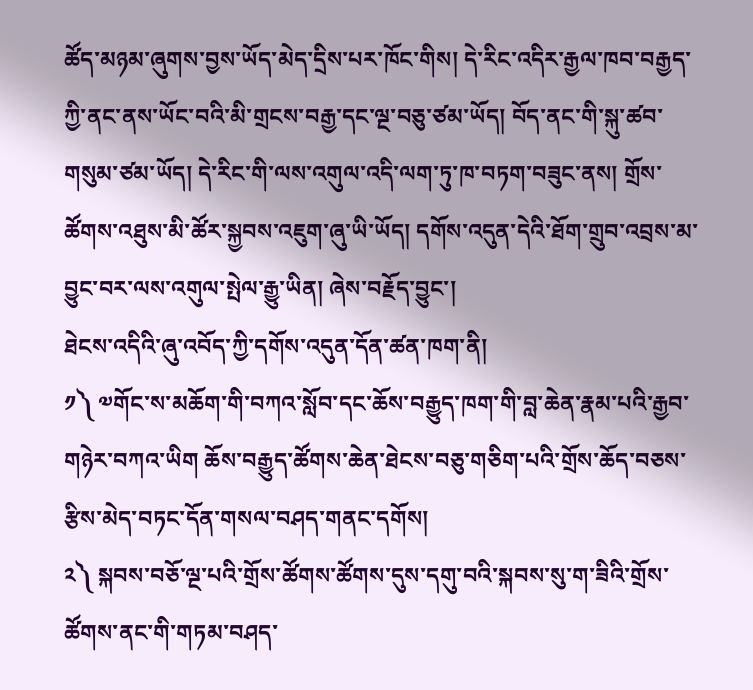ཚོད་མཉམ་ཞུགས་བྱས་ཡོད་མེད་དྲིས་པར་ཁོང་གིས། དེ་རིང་འདིར་རྒྱལ་ཁབ་བརྒྱད་ཀྱི་ནང་ནས་ཡོང་བའི་མི་གྲངས་བརྒྱ་དང་ལྔ་བཅུ་ཙམ་ཡོད། བོད་ནང་གི་སྐུ་ཚབ་གསུམ་ཙམ་ཡོད། དེ་རིང་གི་ལས་འགུལ་འདི་ལག་ཏུ་ཁ་བཏག་བཟུང་ནས། གྲོས་ཚོགས་འཐུས་མི་ཚོར་སྐྱབས་འཇུག་ཞུ་ཡི་ཡོད། དགོས་འདུན་དེའི་ཐོག་གྲུབ་འབྲས་མ་བྱུང་བར་ལས་འགུལ་སྤེལ་རྒྱུ་ཡིན། ཞེས་བརྗོད་བྱུང་།
ཐེངས་འདིའི་ཞུ་འབོད་ཀྱི་དགོས་འདུན་དོན་ཚན་ཁག་ནི།
༡༽ ༧གོང་ས་མཆོག་གི་བཀའ་སློབ་དང་ཆོས་བརྒྱུད་ཁག་གི་བླ་ཆེན་རྣམ་པའི་རྒྱབ་གཉེར་བཀའ་ཡིག ཆོས་བརྒྱུད་ཚོགས་ཆེན་ཐེངས་བཅུ་གཅིག་པའི་གྲོས་ཆོད་བཅས་རྩིས་མེད་བཏང་དོན་གསལ་བཤད་གནང་དགོས།
༢༽ སྐབས་བཅོ་ལྔ་པའི་གྲོས་ཚོགས་ཚོགས་དུས་དགུ་བའི་སྐབས་སུ་ག་ཟིའི་གྲོས་ཚོགས་ནང་གི་གཏམ་བཤད་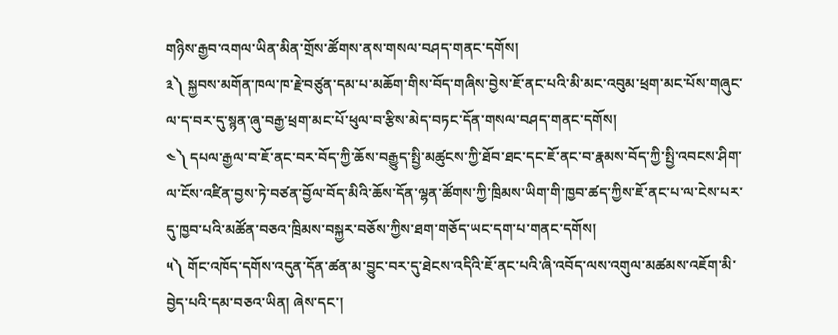གཉིས་རྒྱབ་འགལ་ཡིན་མིན་གྲོས་ཚོགས་ནས་གསལ་བཤད་གནང་དགོས།
༣༽ སྐྱབས་མགོན་ཁལ་ཁ་རྗེ་བཙུན་དམ་པ་མཆོག་གིས་བོད་གཞིས་བྱེས་ཇོ་ནང་པའི་མི་མང་འབུམ་ཕྲག་མང་པོས་གཞུང་ལ་ད་བར་དུ་སྙན་ཞུ་བརྒྱ་ཕྲག་མང་པོ་ཕུལ་བ་རྩིས་མེད་བཏང་དོན་གསལ་བཤད་གནང་དགོས།
༤༽ དཔལ་རྒྱལ་བ་ཇོ་ནང་བར་བོད་ཀྱི་ཆོས་བརྒྱུད་སྤྱི་མཚུངས་ཀྱི་ཐོབ་ཐང་དང་ཇོ་ནང་བ་རྣམས་བོད་ཀྱི་སྤྱི་འབངས་ཤིག་ལ་ངོས་འཛིན་བྱས་ཏེ་བཙན་བྱོལ་བོད་མིའི་ཆོས་དོན་ལྷན་ཚོགས་ཀྱི་ཁྲིམས་ཡིག་གི་ཁྱབ་ཚད་ཀྱིས་ཇོ་ནང་པ་ལ་ངེས་པར་དུ་ཁྱབ་པའི་མཚོན་བཅའ་ཁྲིམས་བསྐྱར་བཅོས་ཀྱིས་ཐག་གཅོད་ཡང་དག་པ་གནང་དགོས།
༥༽ གོང་འཁོད་དགོས་འདུན་དོན་ཚན་མ་བྱུང་བར་དུ་ཐེངས་འདིའི་ཇོ་ནང་པའི་ཞི་འབོད་ལས་འགུལ་མཚམས་འཇོག་མི་བྱེད་པའི་དམ་བཅའ་ཡིན། ཞེས་དང་།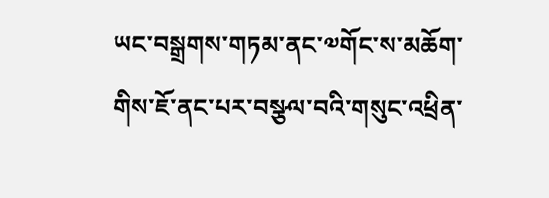ཡང་བསྒྲགས་གཏམ་ནང་༧གོང་ས་མཆོག་གིས་ཇོ་ནང་པར་བསྩལ་བའི་གསུང་འཕྲིན་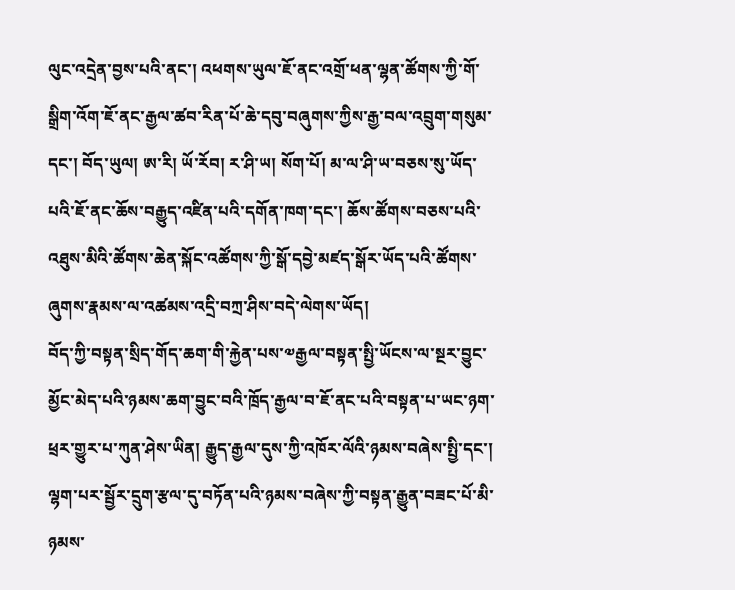ལུང་འདྲེན་བྱས་པའི་ནང་། འཕགས་ཡུལ་ཇོ་ནང་འགྲོ་ཕན་ལྷན་ཚོགས་ཀྱི་གོ་སྒྲིག་འོག་ཇོ་ནང་རྒྱལ་ཚབ་རིན་པོ་ཆེ་དབུ་བཞུགས་ཀྱིས་རྒྱ་བལ་འབྲུག་གསུམ་དང་། བོད་ཡུལ། ཨ་རི། ཡོ་རོབ། ར་ཤི་ཡ། སོག་པོ། མ་ལ་ཤི་ཡ་བཅས་སུ་ཡོད་པའི་ཇོ་ནང་ཆོས་བརྒྱུད་འཛིན་པའི་དགོན་ཁག་དང་། ཆོས་ཚོགས་བཅས་པའི་འཐུས་མིའི་ཚོགས་ཆེན་སྐོང་འཚོགས་ཀྱི་སྒོ་དབྱེ་མཛད་སྒོར་ཡོད་པའི་ཚོགས་ཞུགས་རྣམས་ལ་འཚམས་འདྲི་བཀྲ་ཤིས་བདེ་ལེགས་ཡོད།
བོད་ཀྱི་བསྟན་སྲིད་གོད་ཆག་གི་རྐྱེན་པས་༧རྒྱལ་བསྟན་སྤྱི་ཡོངས་ལ་སྔར་བྱུང་མྱོང་མེད་པའི་ཉམས་ཆག་བྱུང་བའི་ཁྲོད་རྒྱལ་བ་ཇོ་ནང་པའི་བསྟན་པ་ཡང་ཉག་ཕྲར་གྱུར་པ་ཀུན་ཤེས་ཡིན། རྒྱུད་རྒྱལ་དུས་ཀྱི་འཁོར་ལོའི་ཉམས་བཞེས་སྤྱི་དང་། ལྷག་པར་སྦྱོར་དྲུག་རྩལ་དུ་བཏོན་པའི་ཉམས་བཞེས་ཀྱི་བསྟན་རྒྱུན་བཟང་པོ་མི་ཉམས་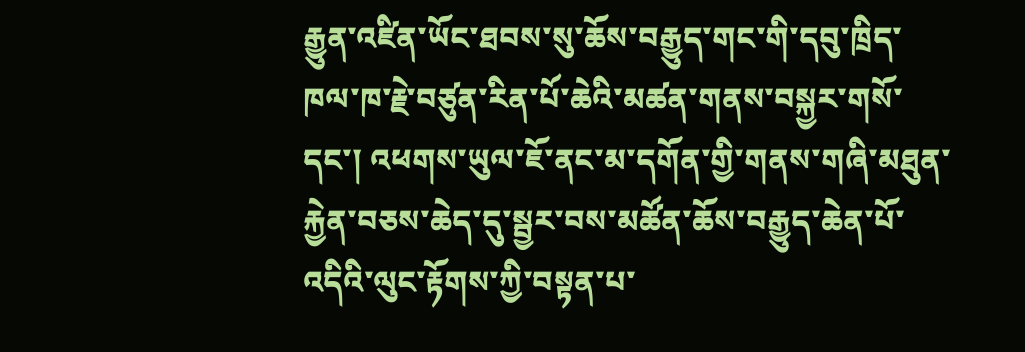རྒྱུན་འཛིན་ཡོང་ཐབས་སུ་ཆོས་བརྒྱུད་གང་གི་དབུ་ཁྲིད་ཁལ་ཁ་རྗེ་བཙུན་རིན་པོ་ཆེའི་མཚན་གནས་བསྐྱར་གསོ་དང་། འཕགས་ཡུལ་ཇོ་ནང་མ་དགོན་གྱི་གནས་གཞི་མཐུན་རྐྱེན་བཅས་ཆེད་དུ་སྦྱར་བས་མཚོན་ཆོས་བརྒྱུད་ཆེན་པོ་འདིའི་ལུང་རྟོགས་ཀྱི་བསྟན་པ་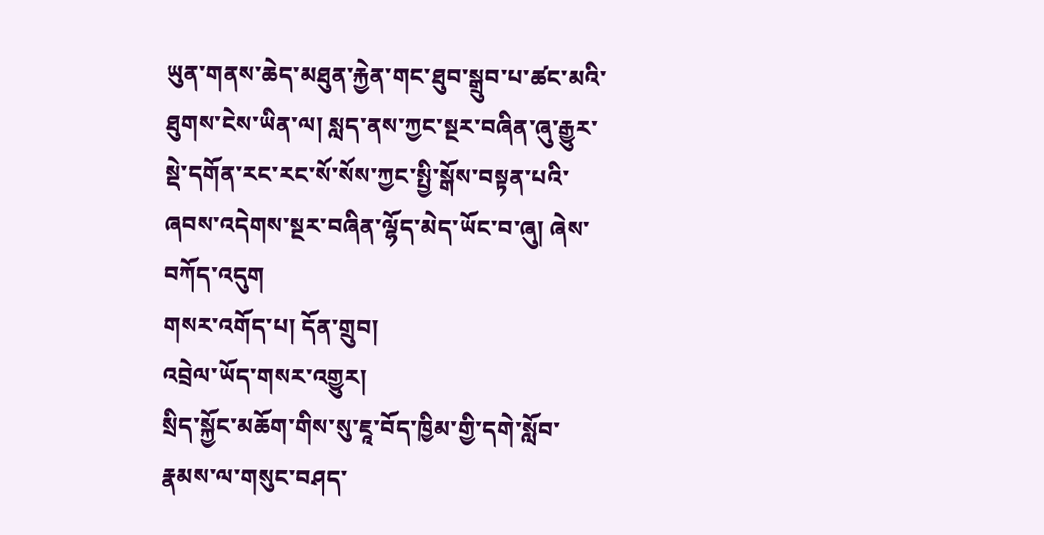ཡུན་གནས་ཆེད་མཐུན་རྐྱེན་གང་ཐུབ་སྒྲུབ་པ་ཚང་མའི་ཐུགས་ངེས་ཡིན་ལ། སླད་ནས་ཀྱང་སྔར་བཞིན་ཞུ་རྒྱུར་སྡེ་དགོན་རང་རང་སོ་སོས་ཀྱང་སྤྱི་སྒོས་བསྟན་པའི་ཞབས་འདེགས་སྔར་བཞིན་ལྷོད་མེད་ཡོང་བ་ཞུ། ཞེས་བཀོད་འདུག
གསར་འགོད་པ། དོན་གྲུབ།
འབྲེལ་ཡོད་གསར་འགྱུར།
སྲིད་སྐྱོང་མཆོག་གིས་སུ་ཇཱ་བོད་ཁྱིམ་གྱི་དགེ་སློབ་རྣམས་ལ་གསུང་བཤད་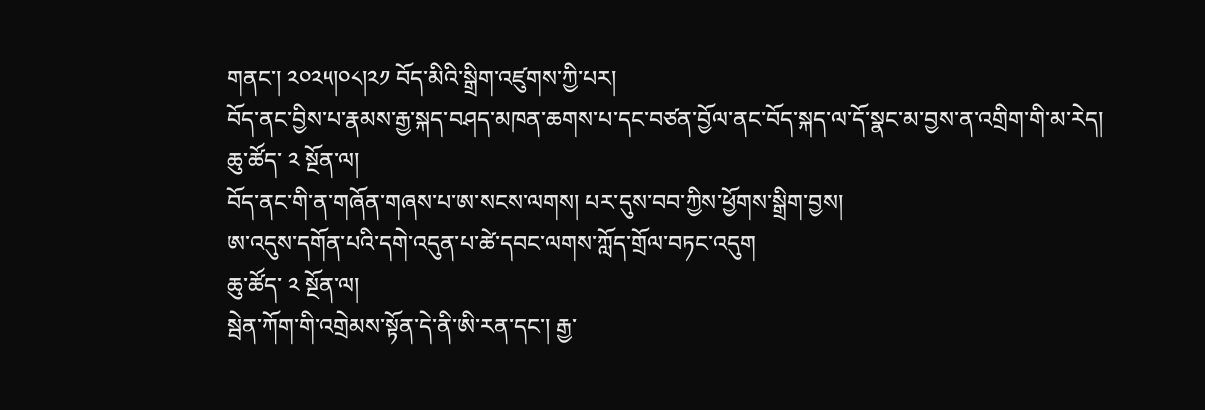གནང་། ༢༠༢༥།༠༨།༢༡ བོད་མིའི་སྒྲིག་འཛུགས་ཀྱི་པར།
བོད་ནང་བྱིས་པ་རྣམས་རྒྱ་སྐད་བཤད་མཁན་ཆགས་པ་དང་བཙན་བྱོལ་ནང་བོད་སྐད་ལ་དོ་སྣང་མ་བྱས་ན་འགྲིག་གི་མ་རེད།
ཆུ་ཚོད་ ༢ སྔོན་ལ།
བོད་ནང་གི་ན་གཞོན་གཞས་པ་ཨ་སངས་ལགས། པར་དུས་བབ་ཀྱིས་ཕྱོགས་སྒྲིག་བྱས།
ཨ་འདུས་དགོན་པའི་དགེ་འདུན་པ་ཚེ་དབང་ལགས་ཀློད་གྲོལ་བཏང་འདུག
ཆུ་ཚོད་ ༢ སྔོན་ལ།
སྦེན་ཀོག་གི་འགྲེམས་སྟོན་དེ་ནི་ཨི་རན་དང་། རྒྱ་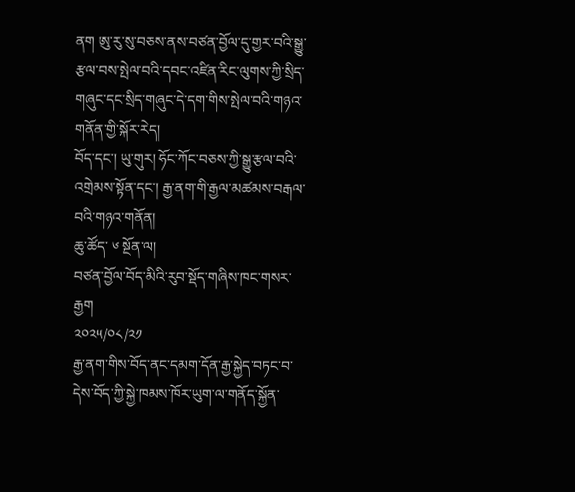ནག ཨུ་རུ་སུ་བཅས་ནས་བཙན་བྱོལ་དུ་གྱར་བའི་སྒྱུ་རྩལ་བས་སྤེལ་བའི་དབང་འཛིན་རིང་ལུགས་ཀྱི་སྲིད་གཞུང་དང་སྲིད་གཞུང་དེ་དག་གིས་སྤེལ་བའི་གཉའ་གནོན་གྱི་སྐོར་རེད།
བོད་དང་། ཡུ་གུར། ཧོང་ཀོང་བཅས་ཀྱི་སྒྱུ་རྩལ་བའི་འགྲེམས་སྟོན་དང་། རྒྱ་ནག་གི་རྒྱལ་མཚམས་བརྒལ་བའི་གཉའ་གནོན།
ཆུ་ཚོད་ ༦ སྔོན་ལ།
བཙན་བྱོལ་བོད་མིའི་རུབ་སྡོད་གཞིས་ཁང་གསར་རྒྱག
༢༠༢༥/༠༨/༢༡
རྒྱ་ནག་གིས་བོད་ནང་དམག་དོན་རྒྱ་སྐྱེད་བཏང་བ་དེས་བོད་ཀྱི་སྐྱེ་ཁམས་ཁོར་ཡུག་ལ་གནོད་སྐྱོན་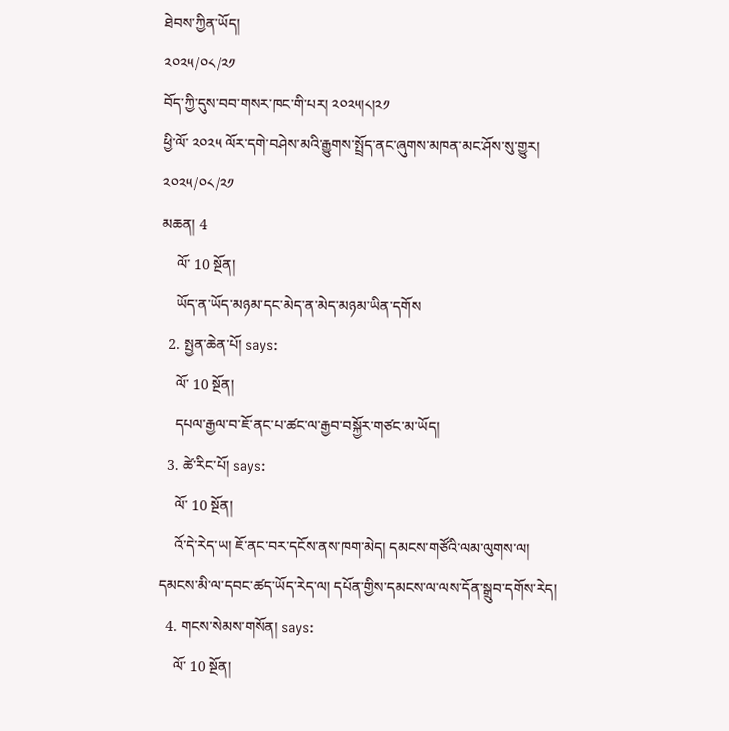ཐེབས་ཀྱིན་ཡོད།
༢༠༢༥/༠༨/༢༡
བོད་ཀྱི་དུས་བབ་གསར་ཁང་གི་པར། ༢༠༢༥།༨།༢༡
ཕྱི་ལོ་ ༢༠༢༥ ལོར་དགེ་བཤེས་མའི་རྒྱུགས་སྤྲོད་ནང་ཞུགས་མཁན་མང་ཤོས་སུ་གྱུར།
༢༠༢༥/༠༨/༢༡
མཆན། 4
    ལོ་ 10 སྔོན།
    ཡོད་ན་ཡོད་མཉམ་དང་མེད་ན་མེད་མཉམ་ཡིན་དགོས
  2. སྤྱན་ཆེན་པོ། says:
    ལོ་ 10 སྔོན།
    དཔལ་རྒྱལ་བ་ཇོ་ནང་པ་ཚང་ལ་རྒྱབ་བསྐྱོར་གཙང་མ་ཡོད།
  3. ཚེ་རིང་པོ། says:
    ལོ་ 10 སྔོན།
    འོ་དེ་རེད་ཡ། ཇོ་ནང་བར་དངོས་ནས་ཁག་མེད། དམངས་གཙོའི་ལམ་ལུགས་ལ། དམངས་མི་ལ་དབང་ཚད་ཡོད་རེད་ལ། དཔོན་གྱིས་དམངས་ལ་ལས་དོན་སྒྲུབ་དགོས་རེད།
  4. གངས་སེམས་གསོན། says:
    ལོ་ 10 སྔོན།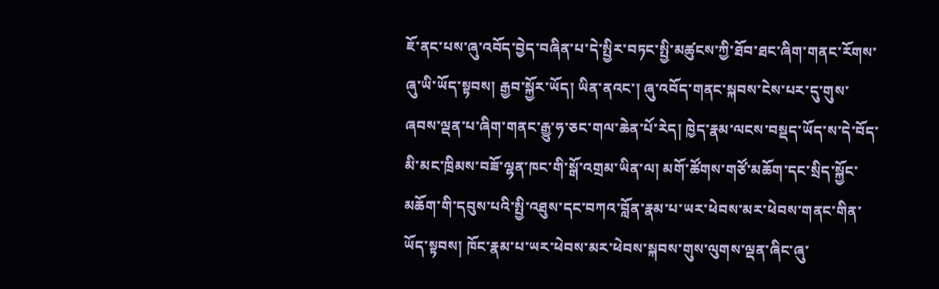ཇོ་ནང་པས་ཞུ་འབོད་བྱེད་བཞིན་པ་དེ་སྤྱིར་བཏང་སྤྱི་མཚུངས་ཀྱི་ཐོབ་ཐང་ཞིག་གནང་རོགས་ཞུ་ཡི་ཡོད་སྟབས། རྒྱབ་སྐྱོར་ཡོད། ཡིན་ནའང་། ཞུ་འབོད་གནང་སྐབས་ངེས་པར་དུ་གུས་ཞབས་ལྡན་པ་ཞིག་གནང་རྒྱུ་ཧ་ཅང་གལ་ཆེན་པོ་རེད། ཁྱེད་རྣམ་ལངས་བསྡད་ཡོད་ས་དེ་བོད་མི་མང་ཁྲིམས་བཟོ་ལྷན་ཁང་གི་སྒོ་འགྲམ་ཡིན་ལ། མགོ་ཚོགས་གཙོ་མཆོག་དང་སྲིད་སྐྱོང་མཆོག་གི་དབུས་པའི་སྤྱི་འཐུས་དང་བཀའ་བློན་རྣམ་པ་ཡར་ཕེབས་མར་ཕེབས་གནང་གིན་ཡོད་སྟབས། ཁོང་རྣམ་པ་ཡར་ཕེབས་མར་ཕེབས་སྐབས་གུས་ལུགས་ལྡན་ཞིང་ཞུ་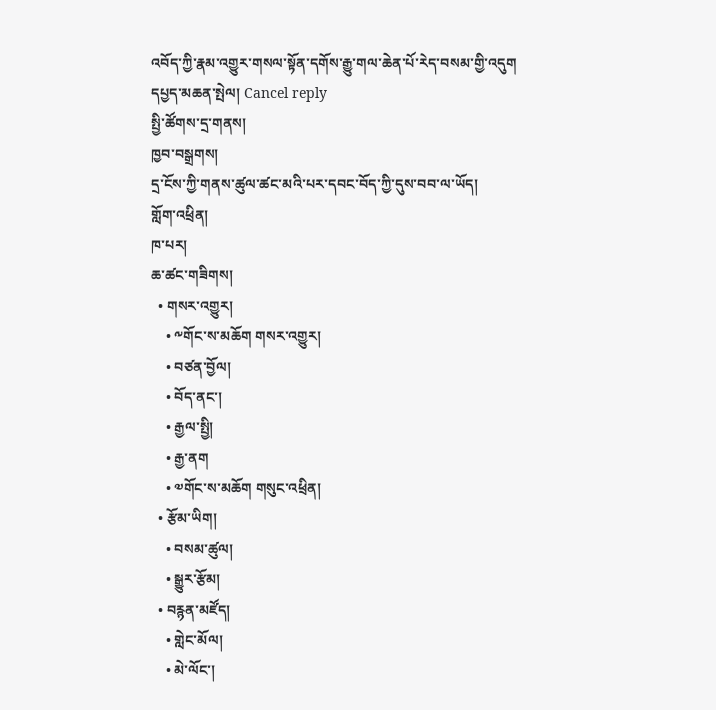འབོད་ཀྱི་རྣམ་འགྱུར་གསལ་སྟོན་དགོས་རྒྱུ་གལ་ཆེན་པོ་རེད་བསམ་གྱི་འདུག
དཔྱད་མཆན་སྤེལ། Cancel reply
སྤྱི་ཚོགས་དྲ་གནས།
ཁྱབ་བསྒྲགས།
དྲ་ངོས་ཀྱི་གནས་ཚུལ་ཚང་མའི་པར་དབང་བོད་ཀྱི་དུས་བབ་ལ་ཡོད།
གློག་འཕྲིན།
ཁ་པར།
ཆ་ཚང་གཟིགས།
  • གསར་འགྱུར།
    • ༸གོང་ས་མཆོག གསར་འགྱུར།
    • བཙན་བྱོལ།
    • བོད་ནང་།
    • རྒྱལ་སྤྱི།
    • རྒྱ་ནག
    • ༧གོང་ས་མཆོག གསུང་འཕྲིན།
  • རྩོམ་ཡིག།
    • བསམ་ཚུལ།
    • སྒྱུར་རྩོམ།
  • བརྙན་མཛོད།
    • གླེང་མོལ།
    • མེ་ལོང་།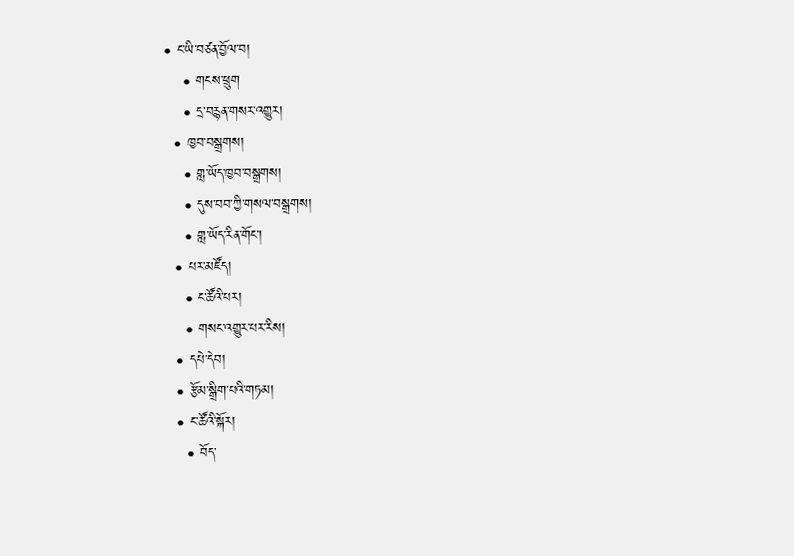• ང་ཡི་བཙན་བྱོལ་བ།
    • གངས་ཕྲུག
    • དྲ་བརྙན་གསར་འགྱུར།
  • ཁྱབ་བསྒྲགས།
    • གླ་ཡོད་ཁྱབ་བསྒྲགས།
    • དུས་བབ་ཀྱི་གསལ་བསྒྲགས།
    • གླ་ཡོད་རིན་གོང་།
  • པར་མཛོད།
    • ང་ཚོའི་པར།
    • གསང་འགྱུར་པར་རིས།
  • དཔེ་དེབ།
  • རྩོམ་སྒྲིག་པའི་གཏམ།
  • ང་ཚོའི་སྐོར།
    • བོད་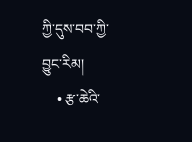ཀྱི་དུས་བབ་ཀྱི་བྱུང་རིམ།
    • རྩ་ཆེའི་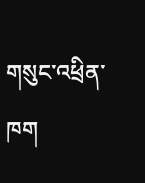གསུང་འཕྲིན་ཁག